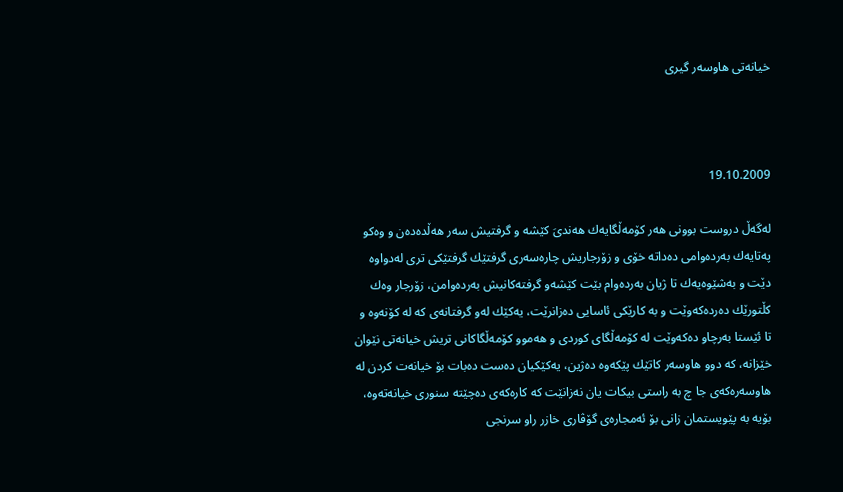خیانه‌تى هاوسه‌ر گیرى



19.10.2009

له‌گه‌ڵ دروست بوونى هه‌ر كۆمه‌ڵگایه‌ك هه‌ندىَ كێشه‌ و گرفتیش سه‌ر هه‌ڵده‌ده‌ن و وه‌كو په‌تایه‌ك به‌رده‌وامى ده‌داته‌ خۆى و زۆرجاریش چاره‌سه‌رى گرفتێك گرفتێكى ترى له‌دواوه‌ دێت و به‌شێوه‌یه‌ك تا ژیان به‌رده‌وام بێت كێشه‌و گرفته‌كانیش به‌رده‌وامن، زۆرجار وه‌ك كڵتورێك ده‌رده‌كه‌وێت و به‌ كارێكى ئاسایى ده‌زانرێت، یه‌كێك له‌و گرفتانه‌ى كه‌ له‌ كۆنه‌وه‌ و تا ئێستا به‌رچاو ده‌كه‌وێت له‌ كۆمه‌ڵگاى كوردى و هه‌موو كۆمه‌ڵگاكانى تریش خیانه‌تى نێوان خێزانه‌، كه‌ دوو هاوسه‌ر كاتێك پێكه‌وه‌ ده‌ژین، یه‌كێكیان ده‌ست ده‌بات بۆ خیانه‌ت كردن له‌ هاوسه‌ره‌كه‌ى جا چ به‌ راستى بیكات یان نه‌زانێت كه‌ كاره‌كه‌ى ده‌چێته‌ سنورى خیانه‌ته‌وه‌، بۆیه‌ به‌ پێویستمان زانى بۆ ئه‌مجاره‌ى گۆڤارى خازر راو سرنجى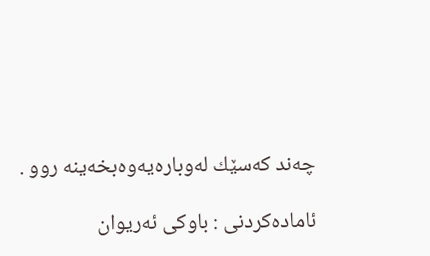چه‌ند كه‌سێك له‌وباره‌یه‌وه‌بخه‌ینه‌ روو .

ئاماده‌كردنى : باوكى ئه‌ریوان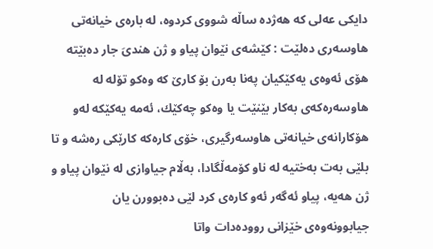دایكى عه‌لى كه‌ هه‌ژده‌ ساڵه‌ شووى كردوه‌، له‌ باره‌ی خیانه‌تى هاوسه‌رى ده‌لێت : كێشه‌ى نێوان پیاو و ژن هندىَ جار ده‌بێته‌ هۆى ئه‌وه‌ى یه‌كێكیان په‌نا به‌رن بۆ كارێ كه‌ وه‌كو تۆله‌ له‌ هاوسه‌ره‌كه‌ى به‌كار بێنێت یا وه‌كو چه‌كێك، ئه‌مه‌ یه‌كێكه‌ له‌و هۆكارانه‌ى خیانه‌تى هاوسه‌رگیرى، خۆى كاره‌كه‌ كارێكى ره‌شه‌ و تا بلێى به‌ت به‌ختیه‌ له‌ ناو كۆمه‌ڵگادا، به‌ڵام جیاوازى له‌ نێوان پیاو و ژن هه‌یه‌، پیاو ئه‌گه‌ر ئه‌و كاره‌ى كرد لێى ده‌بوورن یان جیابوونه‌وه‌ى خێزانى رووده‌دات واتا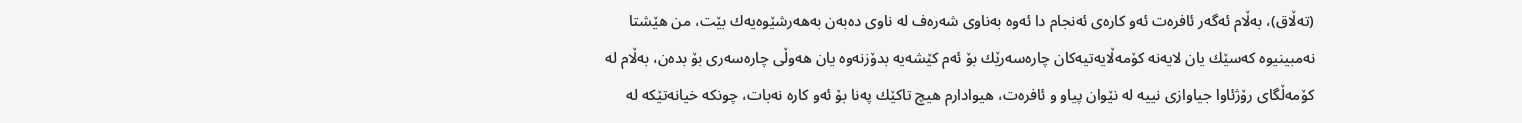(ته‌ڵاق)، به‌ڵام ئه‌گه‌ر ئافره‌ت ئه‌و كاره‌ى ئه‌نجام دا ئه‌وه‌ به‌ناوى شه‌ره‌ف له‌ ناوى ده‌به‌ن به‌هه‌رشێوه‌یه‌ك بێت، من هێشتا نه‌مبینیوه‌ كه‌سێك یان لایه‌نه‌ كۆمه‌ڵایه‌تیه‌كان چاره‌سه‌رێك بۆ ئه‌م كێشه‌یه‌ بدۆزنه‌وه‌ یان هه‌وڵى چاره‌سه‌رى بۆ بده‌ن، به‌ڵام له‌ كۆمه‌ڵگاى رۆژئاوا جیاوازى نییه‌ له‌ نێوان پیاو و ئافره‌ت، هیوادارم هیچ تاكێك په‌نا بۆ ئه‌و كاره‌ نه‌بات، چونكه‌ خیانه‌تێكه‌ له‌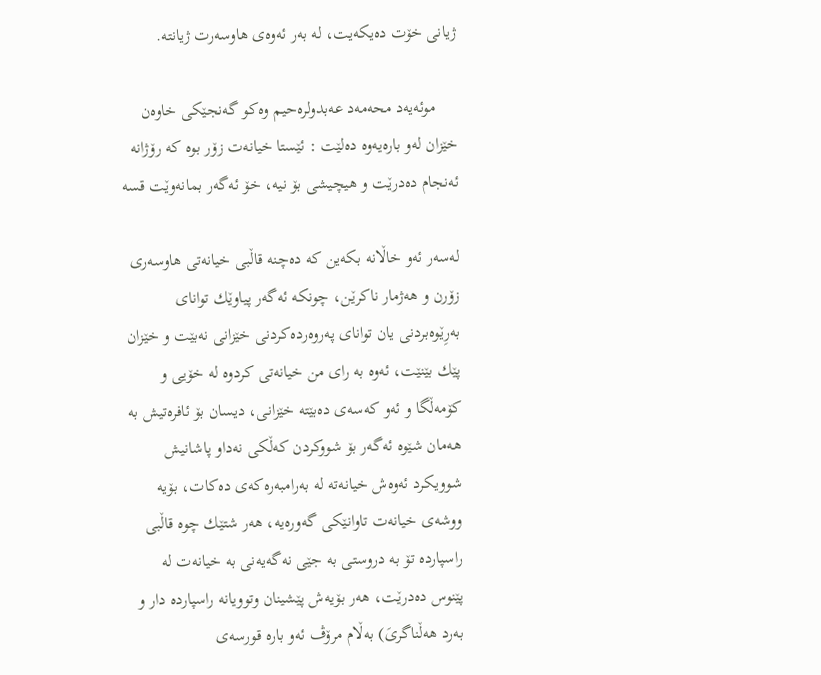ژیانى خۆت ده‌یكه‌یت، له‌ به‌ر ئه‌وه‌ى هاوسه‌رت ژیانته‌.

     موئه‌یه‌د محه‌مه‌د عه‌بدولره‌حیم وه‌كو گه‌نجێكى خاوه‌ن خێزان له‌و باره‌یه‌وه‌ ده‌لێت : ئێستا خیانه‌ت زۆر بوه‌ كه‌ رۆژانه‌ ئه‌نجام ده‌درێت و هیچیشى بۆ نیه‌، خۆ ئه‌گه‌ر بمانه‌وێت قسه‌

له‌سه‌ر ئه‌و خاڵانه‌ بكه‌ین كه‌ ده‌چنه‌ قاڵبى خیانه‌تى هاوسه‌رى زۆرن و هه‌ژمار ناكرێن، چونكه‌ ئه‌گه‌ر پیاوێك تواناى به‌رِێوه‌بردنى یان تواناى په‌روه‌رده‌كردنى خێزانى نه‌بێت و خێزان پێك بێنێت، ئه‌وه‌ به‌ رای من خیانه‌تى كردوه‌ له‌ خۆیى و كۆمه‌ڵگا و ئه‌و كه‌سه‌ى ده‌بێته‌ خێزانى، دیسان بۆ ئافره‌تیش به‌ هه‌مان شێوه‌ ئه‌گه‌ر بۆ شووكردن كه‌ڵكى نه‌داو پاشانیش شوویكرد ئه‌وه‌ش خیانه‌ته‌ له‌ به‌رامبه‌ره‌كه‌ى ده‌كات، بۆیه‌ ووشه‌ى خیانه‌ت تاوانێكى گه‌وره‌یه‌، هه‌ر شتێك چوه‌ قاڵبى راسپارده‌ تۆ به‌ دروستى به‌ جێى نه‌گه‌یه‌نى به‌ خیانه‌ت له‌ پێنوس ده‌درێت، هه‌ر بۆیه‌ش پێشینان وتوویانه‌ راسپارده‌ دار و به‌رد هه‌ڵناگرىَ) به‌ڵام مرۆڤ ئه‌و باره‌ قورسه‌ى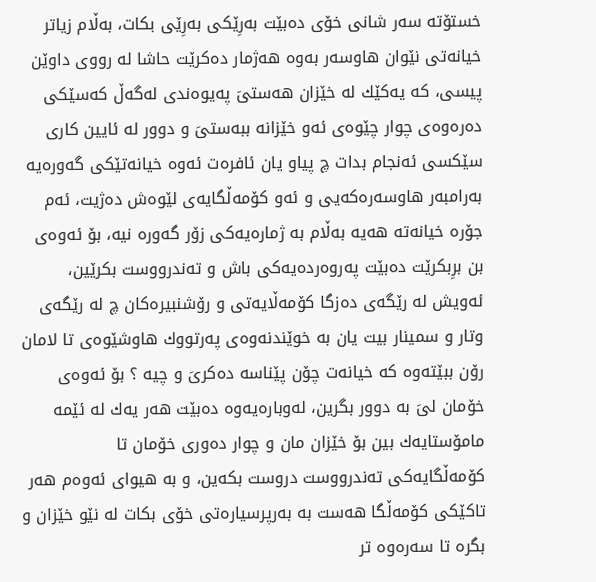خستۆته‌ سه‌ر شانى خۆى ده‌بێت به‌رِێكى به‌رِێى بكات، به‌ڵام زیاتر خیانه‌تى نێوان هاوسه‌ر به‌وه‌ هه‌ژمار ده‌كرێت حاشا له‌ رووى داوێن پیسى، كه‌ یه‌كێك له‌ خێزان هه‌ستىَ په‌یوه‌ندى له‌گه‌ڵ كه‌سێكى ده‌ره‌وه‌ى چوار چێوه‌ى ئه‌و خێزانه‌ ببه‌ستىَ و دوور له‌ ئایین كارى سێكسى ئه‌نجام بدات چ پیاو یان ئافره‌ت ئه‌وه‌ خیانه‌تێكى گه‌وره‌یه‌ به‌رامبه‌ر هاوسه‌ره‌كه‌یى و ئه‌و كۆمه‌ڵگایه‌ى لێوه‌ش ده‌ژیت، ئه‌م جۆره‌ خیانه‌ته‌ هه‌یه‌ به‌ڵام به‌ ژماره‌یه‌كى زۆر گه‌وره‌ نیه‌، بۆ ئه‌وه‌ى بن برِبكرێت ده‌بێت په‌روه‌رده‌یه‌كى باش و ته‌ندرووست بكرێین، ئه‌ویش له‌ رێگه‌ى ده‌زگا كۆمه‌ڵایه‌تی و رۆشنبیره‌كان چ له‌ رێگه‌ى وتار و سمینار بیت یان به‌ خوێندنه‌وه‌ى په‌رتووك هاوشێوه‌ى تا لامان رۆن ببێته‌وه‌ كه‌ خیانه‌ت چۆن پێناسه‌ ده‌كرىَ و چیه‌ ؟ بۆ ئه‌وه‌ى خۆمان لىَ به‌ دوور بگرین، له‌وباره‌یه‌وه‌ ده‌بێت هه‌ر یه‌ك له‌ ئێمه‌ مامۆستایه‌ك بین بۆ خێزان مان و چوار ده‌ورى خۆمان تا كۆمه‌ڵگایه‌كى ته‌ندرووست دروست بكه‌ین، و به‌ هیواى ئه‌وه‌م هه‌ر تاكێكى كۆمه‌ڵگا هه‌ست به‌ به‌رپرسیاره‌تى خۆى بكات له‌ نێو خێزان و بگره‌ تا سه‌ره‌وه‌ تر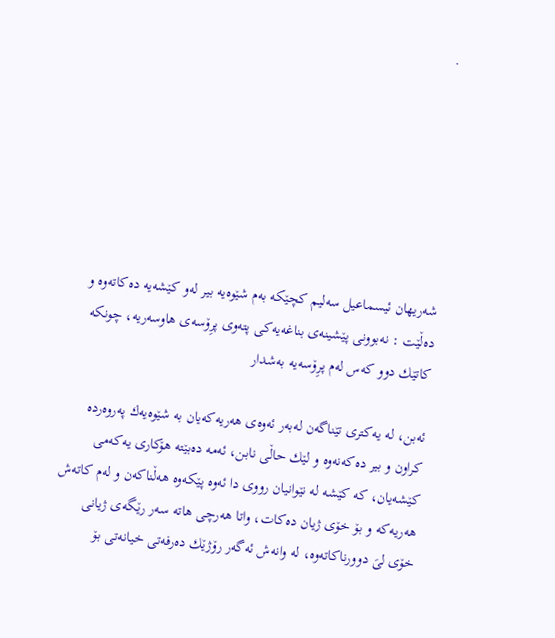.







شه‌ریهان ئیسماعیل سه‌لیم كچێكه‌ به‌م شێوه‌یه‌ بیر له‌و كێشه‌یه‌ ده‌كاته‌وه‌ و ده‌ڵێت : نه‌بوونى پێشینه‌ى بناغه‌یه‌كى پته‌وى پرِۆسه‌ى هاوسه‌ریه‌، چونكه‌ كاتێك دوو كه‌س له‌م پرِۆسه‌یه‌ به‌شدار

ئه‌بن، له‌ یه‌كترى تێناگه‌ن له‌به‌ر ئه‌وه‌ى هه‌ریه‌كه‌یان به‌ شێوه‌یه‌ك په‌روه‌رده‌ كراون و بیر ده‌كه‌نه‌وه‌ و لێك حاڵى نابن، ئه‌مه‌ ده‌بێته‌ هۆكارى یه‌كه‌مى كێشه‌یان، كه‌ كێشه‌ له‌ نێوانیان رووى دا ئه‌وه‌ پێكه‌وه‌ هه‌ڵناكه‌ن و له‌م كاته‌ش هه‌ریه‌كه‌ و بۆ خۆى ژیان ده‌كات، واتا هه‌رچى هاته‌ سه‌ر رێگه‌ى ژیانى خۆى لىَ دوورناكاته‌وه‌، له‌ وانه‌ش ئه‌گه‌ر رۆژێك ده‌رفه‌تى خیانه‌تى بۆ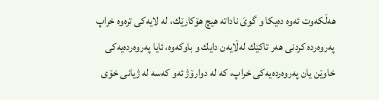هه‌ڵكه‌وت ئه‌وه‌ ده‌یكا و گوىَ ناداته‌ هیچ هۆكارێك، له‌ لایه‌كى تره‌وه‌ خراپ په‌روه‌رده‌ كردنى هه‌ر تاكێك له‌ڵایه‌ن دایك و باوكه‌وه‌، ئایا په‌روه‌رده‌یه‌كى خاوێن یان په‌روه‌رده‌یه‌كى خراپ، كه‌ له‌ دوارۆژ ئه‌و كه‌سه‌ له‌ ژیانى خۆى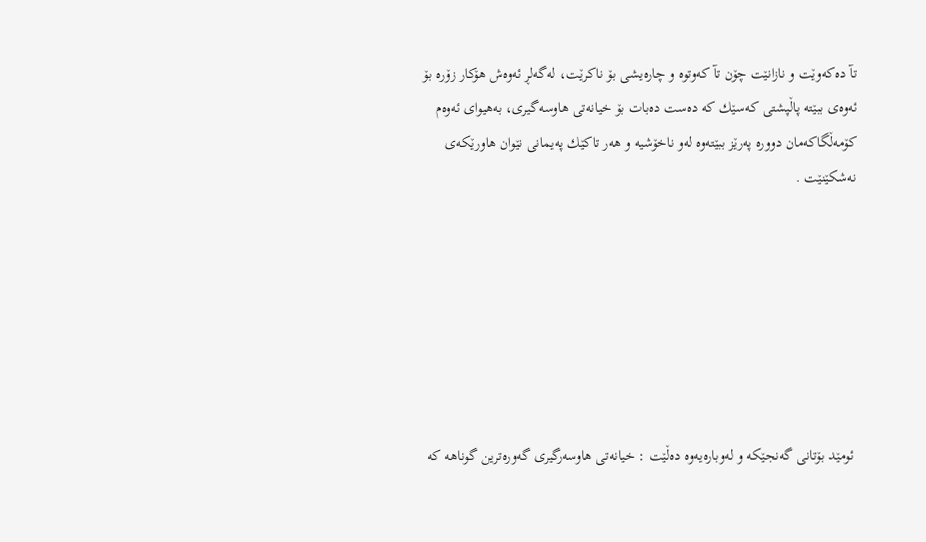تآ ده‌كه‌وێت و نازانێت چۆن تآ كه‌وتوه‌ و چاره‌یشى بۆ ناكرێت، له‌گه‌لڕ ئه‌وه‌ش هۆكار زۆره‌ بۆ ئه‌وه‌ى ببێته‌ پاڵپشتى كه‌سێك كه‌ ده‌ست ده‌بات بۆ خیانه‌تى هاوسه‌گیرى، به‌هیواى ئه‌وه‌م كۆمه‌ڵگاكه‌مان دووره‌ په‌رێز ببێته‌وه‌ له‌و ناخۆشیه‌ و هه‌ر تاكێك په‌یمانى نێوان هاورێكه‌ى نه‌شكێنێت .







 ئومێد بۆتانى گه‌نجێكه‌ و له‌وباره‌یه‌وه‌ ده‌ڵێت : خیانه‌تى هاوسه‌رگیرى گه‌وره‌ترین گوناهه‌ كه‌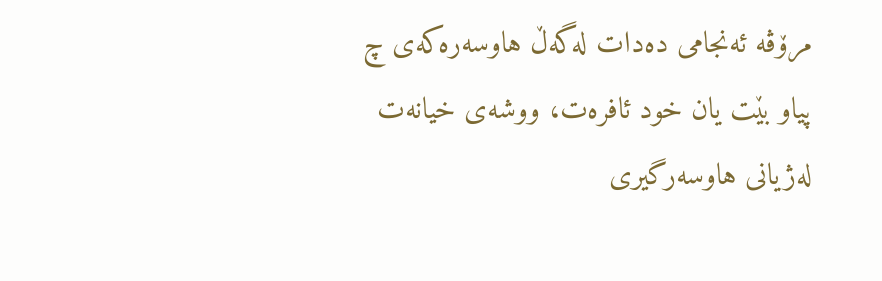مرۆڤه‌ ئه‌نجامى ده‌دات له‌گه‌ڵ هاوسه‌ره‌كه‌ى چ پیاو بێت یان خود ئافره‌ت، ووشه‌ى خیانه‌ت له‌ژیانى هاوسه‌رگیرى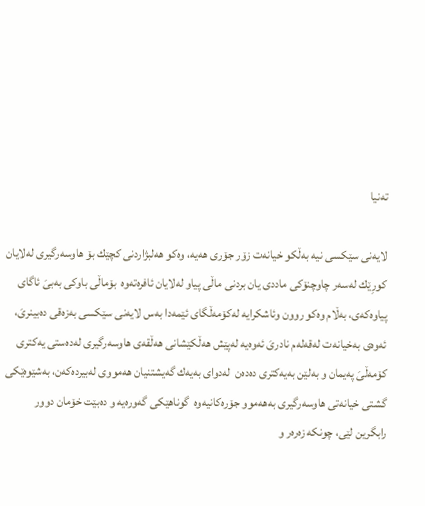ته‌نیا

لایه‌نى سێكسی نیه‌ به‌ڵكو خیانه‌ت زۆر جۆرى هه‌یه‌، وه‌كو هه‌لبژاردنى كچێك بۆ هاوسه‌رگیرى له‌لایان كورِێك له‌سه‌ر چاوچنۆكى ماددى یان بردنى ماڵى پیاو له‌لایان ئافره‌ته‌وه‌  بۆماڵى باوكى به‌بىَ ئاگاى پیاوه‌كه‌ى، به‌ڵام وه‌كو روون وئاشكرایه‌ له‌كۆمه‌ڵگاى ئێمه‌دا به‌س لایه‌نى سێكسى به‌زه‌قى ده‌بینرىَ، ئه‌وه‌ى به‌خیانه‌ت له‌قه‌له‌م نادرىَ ئه‌وه‌یه‌ له‌پێش هه‌ڵكێشانى هه‌ڵقه‌ى هاوسه‌رگیرى له‌ده‌ستى یه‌كترى كۆمه‌ڵىَ په‌یمان و به‌لێن به‌یه‌كترى ده‌ده‌ن  له‌دواى به‌یه‌ك گه‌یشتنیان هه‌مووى له‌بیرده‌كه‌ن، به‌شێوه‌ێكى گشتى خیانه‌تى هاوسه‌رگیرى به‌هه‌موو جۆره‌كانیه‌وه‌  گوناهێكى گه‌وره‌یه‌ و ده‌بێت خۆمان دوور رابگرین لێى، چونكه‌ زه‌ره‌ر و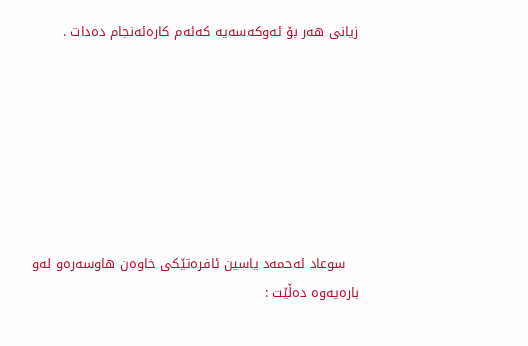زیانى هه‌ر بۆ ئه‌وكه‌سه‌یه‌ كه‌ئه‌م كاره‌ئه‌نجام ده‌دات .







   سوعاد ئه‌حمه‌د یاسین ئافره‌تێكى خاوه‌ن هاوسه‌ره‌و له‌و باره‌یه‌وه‌ ده‌ڵێت :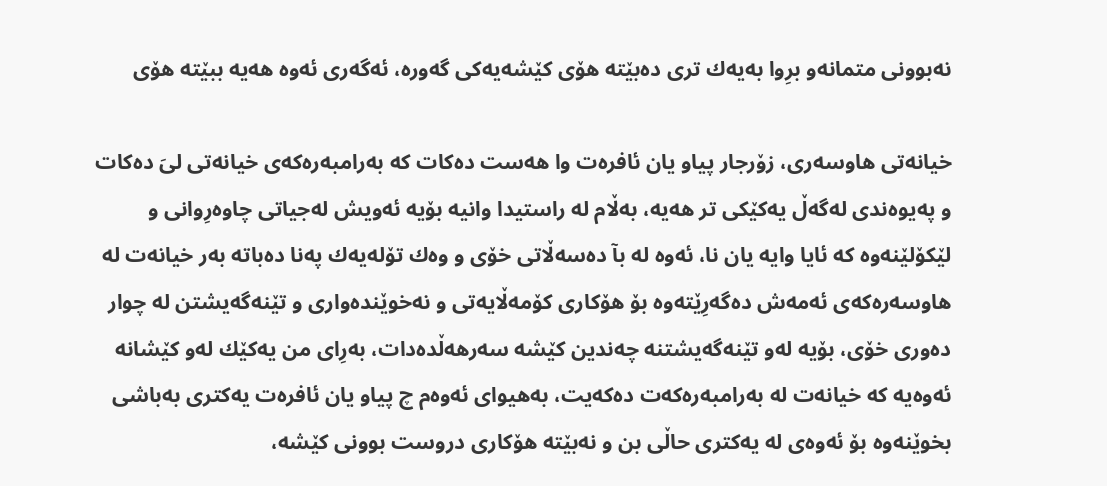نه‌بوونى متمانه‌و برِوا به‌یه‌ك ترى ده‌بێته‌ هۆى كێشه‌یه‌كى گه‌وره‌، ئه‌گه‌رى ئه‌وه‌ هه‌یه‌ ببێته‌ هۆى

خیانه‌تى هاوسه‌رى، زۆرجار پیاو یان ئافره‌ت وا هه‌ست ده‌كات كه‌ به‌رامبه‌ره‌كه‌ى خیانه‌تى لىَ ده‌كات و په‌یوه‌ندى له‌گه‌ڵ یه‌كێكى تر هه‌یه‌، به‌ڵام له‌ راستیدا وانیه‌ بۆیه‌ ئه‌ویش له‌جیاتى چاوه‌رِوانى و لێكۆلێنه‌وه‌ كه‌ ئایا وایه‌ یان نا، ئه‌وه‌ له‌ بآ ده‌سه‌ڵاتى خۆى و وه‌ك تۆله‌یه‌ك په‌نا ده‌باته‌ به‌ر خیانه‌ت له‌ هاوسه‌ره‌كه‌ى ئه‌مه‌ش ده‌گه‌رِێته‌وه‌ بۆ هۆكارى كۆمه‌ڵایه‌تى و نه‌خوێنده‌وارى و تێنه‌گه‌یشتن له‌ چوار ده‌ورى خۆى، بۆیه‌ له‌و تێنه‌گه‌یشتنه‌ چه‌ندین كێشه‌ سه‌رهه‌ڵده‌دات، به‌رِاى من یه‌كێك له‌و كێشانه‌ ئه‌وه‌یه‌ كه‌ خیانه‌ت له‌ به‌رامبه‌ره‌كه‌ت ده‌كه‌یت، به‌هیواى ئه‌وه‌م چ پیاو یان ئافره‌ت یه‌كترى به‌باشى بخوێنه‌وه‌ بۆ ئه‌وه‌ى له‌ یه‌كترى حاڵى بن و نه‌بێته‌ هۆكارى دروست بوونى كێشه‌،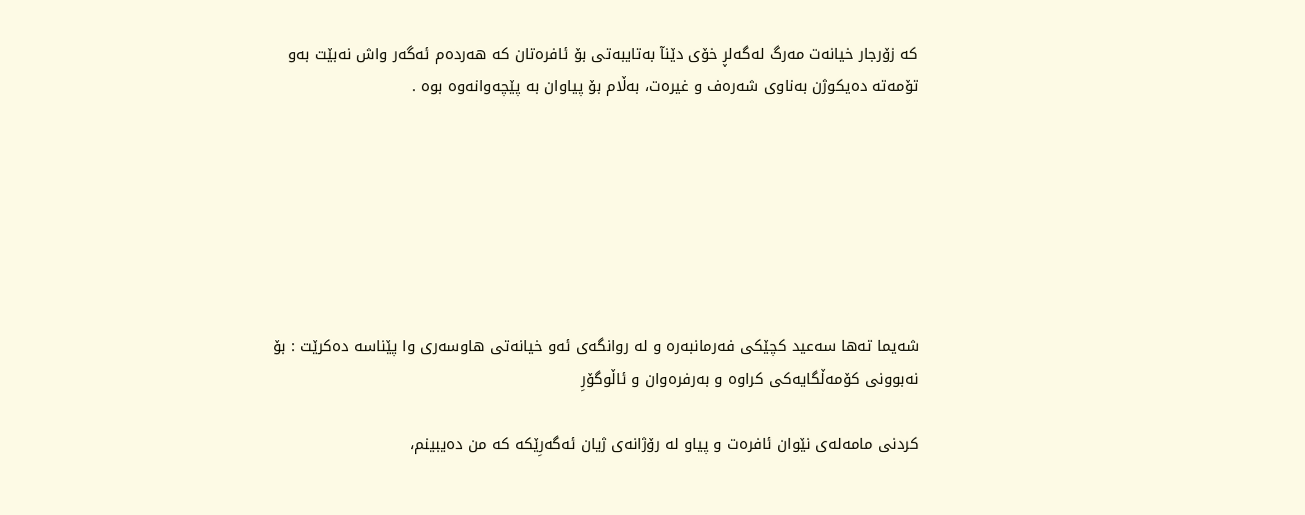كه‌ زۆرجار خیانه‌ت مه‌رگ له‌گه‌لڕ خۆى دێنآ به‌تایبه‌تى بۆ ئافره‌تان كه‌ هه‌رده‌م ئه‌گه‌ر واش نه‌بێت به‌و تۆمه‌ته‌ ده‌یكوژن به‌ناوى شه‌ره‌ف و غیره‌ت، به‌ڵام بۆ پیاوان به‌ پێچه‌وانه‌وه‌ بوه‌ .







شه‌یما ته‌ها سه‌عید كچێكى فه‌رمانبه‌ره‌ و له‌ روانگه‌ى ئه‌و خیانه‌تى هاوسه‌رى وا پێناسه‌ ده‌كرێت : بۆ نه‌بوونى كۆمه‌ڵگایه‌كى كراوه‌ و به‌رفره‌وان و ئاڵوگۆرِ

كردنى مامه‌له‌ى نێوان ئافره‌ت و پیاو له‌ رۆژانه‌ى ژیان ئه‌گه‌رِێكه‌ كه‌ من ده‌یبینم،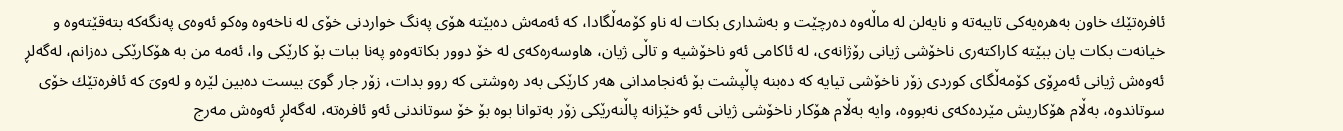ئافره‌تێك خاون به‌هره‌یه‌كى تایبه‌ته‌ و نایه‌لن له‌ ماڵه‌وه‌ ده‌رچێت و به‌شدارى بكات له‌ ناو كۆمه‌ڵگادا، كه‌ ئه‌مه‌ش ده‌بێته‌ هۆى په‌نگ خواردنى خۆى له‌ ناخه‌وه‌ وه‌كو ئه‌وه‌ى په‌نگه‌كه‌ بته‌قێته‌وه‌ و خیانه‌ت بكات یان ببێته‌ كاراكته‌رى ناخۆشى ژیانى رۆژانه‌ى، له‌ ئاكامى ئه‌و ناخۆشیه‌ و تاڵى ژیان، هاوسه‌ره‌كه‌ى له‌ خۆ دوور بكاته‌وه‌و په‌نا ببات بۆ كارێكى وا، ئه‌مه‌ من به‌ هۆكارێكى ده‌زانم، له‌گه‌لڕ ئه‌وه‌ش ژیانى ئه‌مرِۆى كۆمه‌ڵگاى كوردى زۆر ناخۆشى تیایه‌ كه‌ ده‌بنه‌ پاڵپشت بۆ ئه‌نجامدانى هه‌ر كارێكى به‌د ره‌وشتى كه‌ روو بدات، زۆر جار گوىَ بیست ده‌بین لێره‌ و له‌وىَ كه‌ ئافره‌تێك خۆى سوتاندوه‌، به‌ڵام هۆكاریش مێرده‌كه‌ى نه‌بووه‌، وایه‌ به‌ڵام هۆكار ناخۆشى ژیانى ئه‌و خێزانه‌ پاڵنه‌رێكى زۆر به‌توانا بوه‌ بۆ خۆ سوتاندنى ئه‌و ئافره‌ته‌، له‌گه‌لڕ ئه‌وه‌ش مه‌رج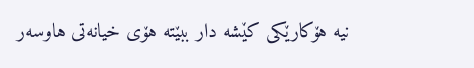نیه‌ هۆكارێكى كێشه‌ دار ببێته‌ هۆى خیانه‌تى هاوسه‌ر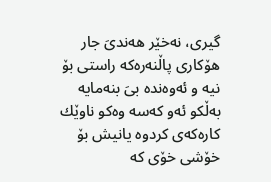گیرى، نه‌خێر هه‌ندىَ جار هۆكارى پاڵنه‌ره‌كه‌ راستى بۆ نیه‌ و ئه‌وه‌نده‌ بىَ بنه‌مایه‌ به‌ڵكو ئه‌و كه‌سه‌ وه‌كو ناوێك كاره‌كه‌ى كردوه‌ یانیش بۆ خۆشى خۆى كه‌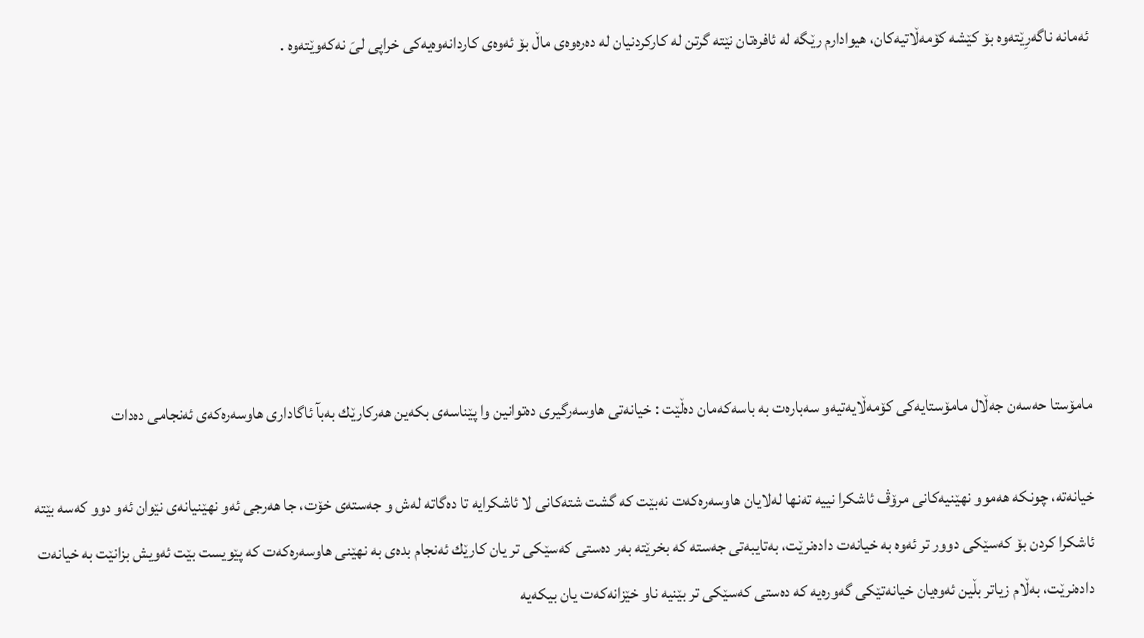ئه‌مانه‌ ناگه‌رِێته‌وه‌ بۆ كێشه‌ كۆمه‌ڵاتیه‌كان، هیوادارم رێگه‌ له‌ ئافره‌تان نێته‌ گرتن له‌ كاركردنیان له‌ ده‌ره‌وه‌ى ماڵ بۆ ئه‌وه‌ى كاردانه‌وه‌یه‌كى خراپى لىَ نه‌كه‌وێته‌وه‌ .







مامۆستا حه‌سه‌ن جه‌ڵال مامۆستایه‌كى كۆمه‌ڵایه‌تیه‌و سه‌باره‌ت به‌ باسه‌كه‌مان ده‌ڵێت : خیانه‌تى هاوسه‌رگیرى ده‌توانین وا پێناسه‌ى بكه‌ین هه‌ركارێك به‌بآ ئاگادارى هاوسه‌ره‌كه‌ى ئه‌نجامى ده‌دات

خیانه‌ته‌، چونكه‌ هه‌موو نهێنیه‌كانى مرۆڤ ئاشكرا نییه‌ ته‌نها له‌لایان هاوسه‌ره‌كه‌ت نه‌بێت كه‌ گشت شته‌كانى لا ئاشكرایه‌ تا ده‌گاته‌ له‌ش و جه‌سته‌ى خۆت، جا هه‌رجى ئه‌و نهێنیانه‌ى نێوان ئه‌و دوو كه‌سه‌ بێته‌ ئاشكرا كردن بۆ كه‌سێكى دوور تر ئه‌وه‌ به‌ خیانه‌ت داده‌نرێت، به‌تایبه‌تى جه‌سته‌ كه‌ بخرێته‌ به‌ر ده‌ستى كه‌سێكى تر یان كارێك ئه‌نجام بده‌ى به‌ نهێنى هاوسه‌ره‌كه‌ت كه‌ پێویست بێت ئه‌ویش بزانێت به‌ خیانه‌ت داده‌نرێت، به‌ڵام زیاتر بڵین ئه‌وه‌یان خیانه‌تێكى گه‌وره‌یه‌ كه‌ ده‌ستى كه‌سێكى تر بێنیه‌ ناو خێزانه‌كه‌ت یان بیكه‌یه‌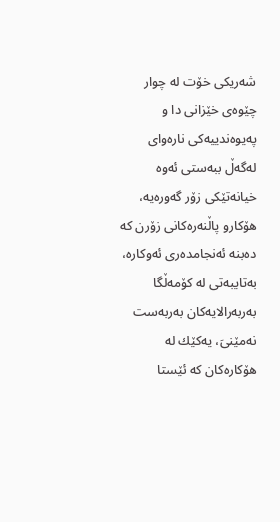شه‌ریكى خۆت له‌ چوار چێوه‌ى خێزانى دا و په‌یوه‌ندییه‌كى ناره‌واى له‌گه‌ڵ ببه‌ستى ئه‌وه‌ خیانه‌تێكى زۆر گه‌وره‌یه‌، هۆكارو پاڵنه‌ره‌كانى زۆرن كه‌ ده‌بنه‌ ئه‌نجامده‌رى ئه‌وكاره‌، به‌تایبه‌تى له‌ كۆمه‌ڵگا به‌ربه‌رالایه‌كان به‌ربه‌ست نه‌مێنىَ، یه‌كێك له‌ هۆكاره‌كان كه‌ ئێستا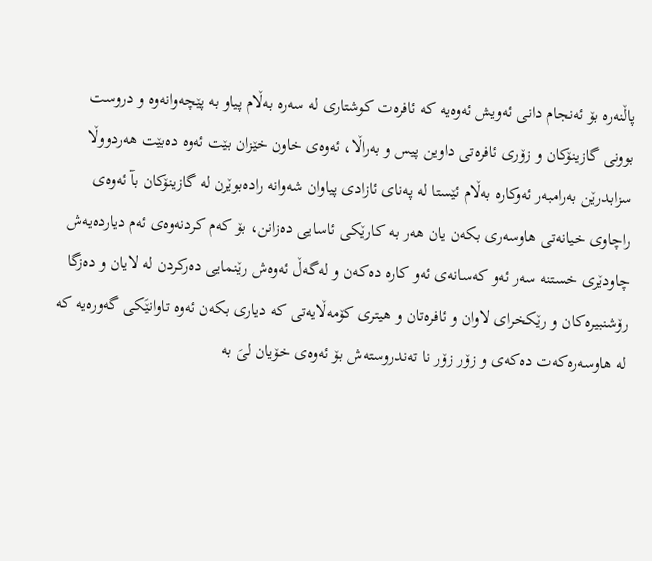پاڵنه‌ره‌ بۆ ئه‌نجام دانى ئه‌ویش ئه‌وه‌یه‌ كه‌ ئافره‌ت كوشتارى له‌ سه‌ره‌ به‌ڵام پیاو به‌ پێچه‌وانه‌وه‌ و دروست بوونى گازینۆكان و زۆرى ئافره‌تى داوین پیس و به‌راڵا، ئه‌وه‌ى خاون خێزان بێت ئه‌وه‌ ده‌بێت هه‌ردووڵا سزابدرێن به‌رامبه‌ر ئه‌وكاره‌ به‌ڵام ئێستا له‌ په‌ناى ئازادى پیاوان شه‌وانه‌ راده‌بوێرن له‌ گازینۆكان بآ ئه‌وه‌ى راچاوى خیانه‌تى هاوسه‌رى بكه‌ن یان هه‌ر به‌ كارێكى ئاسایى ده‌زانن، بۆ كه‌م كردنه‌وه‌ى ئه‌م دیارده‌یه‌ش چاودێرى خستنه‌ سه‌ر ئه‌و كه‌سانه‌ى ئه‌و كاره‌ ده‌كه‌ن و له‌گه‌ڵ ئه‌وه‌ش رێنمایى ده‌ركردن له‌ لایان و ده‌زگا رۆشنبیره‌كان و رێكخراى لاوان و ئافره‌تان و هیترى كۆمه‌ڵایه‌تى كه‌ دیارى بكه‌ن ئه‌وه‌ تاوانێَكى گه‌وره‌یه‌ كه‌ له‌ هاوسه‌ره‌كه‌ت ده‌كه‌ى و زۆر زۆر نا ته‌ندروسته‌ش بۆ ئه‌وه‌ى خۆیان لىَ به‌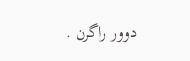دوور راگرن .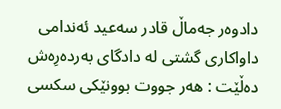دادوه‌ر جه‌ماڵ قادر سه‌عید ئه‌ندامى داواكارى گشتى له‌ دادگاى به‌رده‌رِه‌ش ده‌ڵێت : هه‌ر جووت بوونێكى سكسى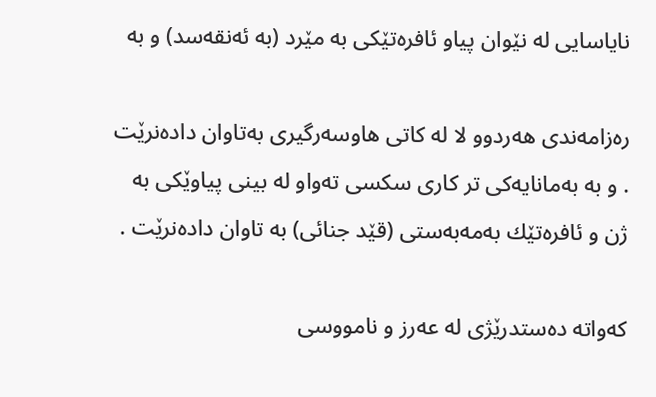نایاسایى له‌ نێوان پیاو ئافره‌تێكى به‌ مێرد (به‌ ئه‌نقه‌سد) و به‌

ره‌زامه‌ندى هه‌ردوو لا له‌ كاتى هاوسه‌رگیرى به‌تاوان داده‌نرێت . و به‌ به‌مانایه‌كى تر كارى سكسى ته‌واو له‌ بینى پیاوێكى به‌ ژن و ئافره‌تێك به‌مه‌به‌ستى (قێد جنائى) به‌ تاوان داده‌نرێت .

كه‌واته‌ ده‌ستدرێژى له‌ عه‌رز و نامووسى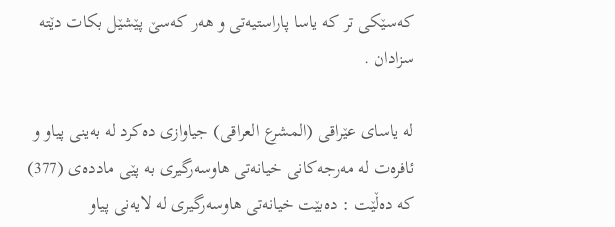كه‌سێكى تر كه‌ یاسا پاراستیه‌تى و هه‌ر كه‌سێ پێشێل بكات دێته‌ سزادان .

له‌ یاساى عێراقى (المشرع العراقى) جیاوازى ده‌كرد له‌ به‌ینى پیاو و ئافره‌ت له‌ مه‌رجه‌كانى خیانه‌تى هاوسه‌رگیرى به‌ پێى مادده‌ى (377) كه‌ ده‌ڵێت : ده‌بێت خیانه‌تى هاوسه‌رگیرى له‌ لایه‌نى پیاو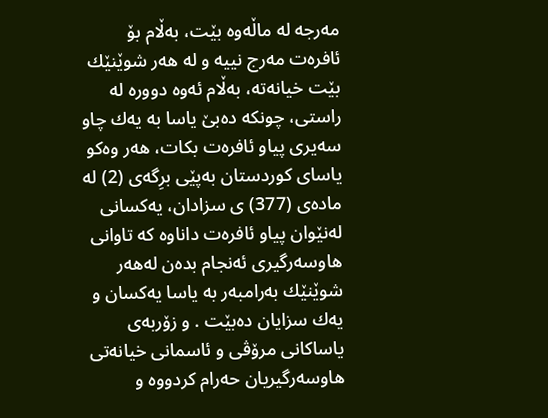مه‌رجه‌ له‌ ماڵه‌وه‌ بێت، به‌ڵام بۆ ئافره‌ت مه‌رج نییه‌ و له‌ هه‌ر شوێنێك بێت خیانه‌ته‌، به‌ڵام ئه‌وه‌ دووره‌ له‌ راستى، چونكه‌ ده‌بێ یاسا به‌ یه‌ك چاو سه‌یرى پیاو ئافره‌ت بكات، هه‌ر وه‌كو یاساى كوردستان به‌پێى برِگه‌ى (2) له‌ ماده‌ى (377) ى سزادان، یه‌كسانى له‌نێوان پیاو ئافره‌ت داناوه‌ كه‌ تاوانى هاوسه‌رگیرى ئه‌نجام بده‌ن له‌هه‌ر شوێنێك به‌رامبه‌ر به‌ یاسا یه‌كسان و یه‌ك سزایان ده‌بێت . و زۆربه‌ى یاساكانى مرۆڤى و ئاسمانى خیانه‌تى هاوسه‌رگیریان حه‌رام كردووه‌ و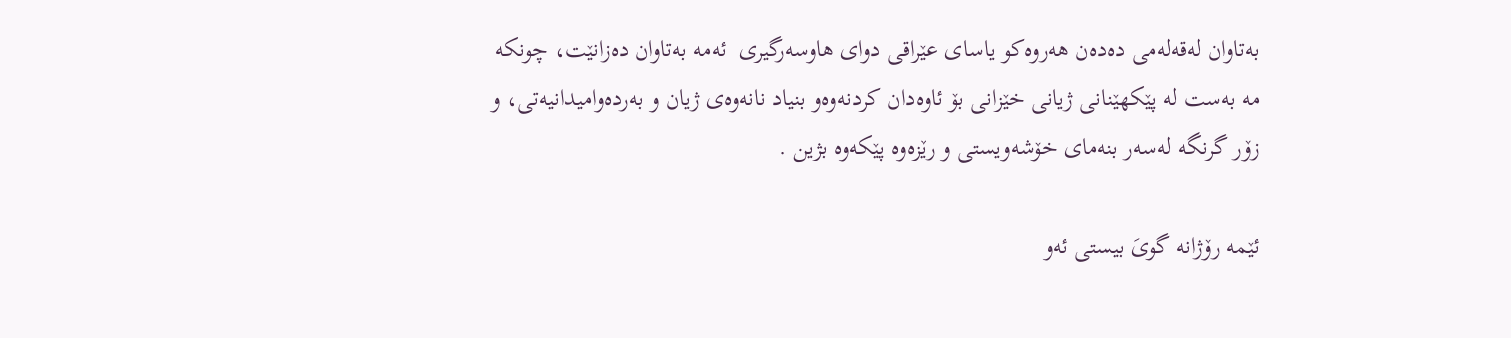به‌تاوان له‌قه‌له‌مى ده‌ده‌ن هه‌روه‌كو یاساى عێراقى دواى هاوسه‌رگیرى  ئه‌مه‌ به‌تاوان ده‌زانێت، چونكه‌ مه‌ به‌ست له‌ پێكهێنانى ژیانى خێزانى بۆ ئاوه‌دان كردنه‌وه‌و بنیاد نانه‌وه‌ى ژیان و به‌رده‌وامیدانیه‌تى، و زۆر گرنگه‌ له‌سه‌ر بنه‌ماى خۆشه‌ویستى و رێزه‌وه‌ پێكه‌وه‌ بژین .

ئێمه‌ رۆژانه‌ گوىَ بیستى ئه‌و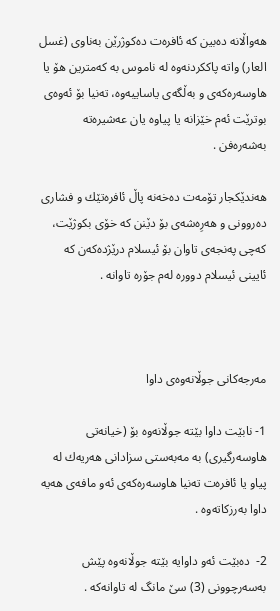هه‌واڵانه‌ ده‌بین كه‌ ئافره‌ت ده‌كوژرێن به‌ناوى (غسل العار) واته‌ پاككردنه‌وه‌ له‌ ناموس به‌ كه‌مترین هۆ یا هاوسه‌ره‌كه‌ى و به‌ڵگه‌ى یاساییه‌وه‌، ته‌نیا بۆ ئه‌وه‌ى بوترێت ئه‌م خێزانه‌ یا پیاوه‌ یان عه‌شیره‌ته‌ به‌شه‌ره‌فن .

هه‌ندێكجار تۆمه‌ت ده‌خه‌نه‌ پاڵ ئافره‌تێك و فشارى ده‌روونى و هه‌رِه‌شه‌ى بۆ دێنن كه‌ خۆى بكوژێت، كه‌چى په‌نجه‌ى تاوان بۆ ئیسلام درێژده‌كه‌ن كه‌ ئایینى ئیسلام دووره‌ له‌م جۆره‌ تاوانه‌ .



مه‌رجه‌كانى جوڵانه‌وه‌ى داوا

1- نابێت داوا بێته‌ جوڵانه‌وه‌ بۆ (خیانه‌تى هاوسه‌رگیرى) به‌ مه‌به‌ستى سزادانى هه‌ریه‌ك له‌ پیاو یا ئافره‌ت ته‌نیا هاوسه‌ره‌كه‌ى ئه‌و مافه‌ى هه‌یه‌ داوا به‌رزكاته‌وه‌ .

2-  ده‌بێت ئه‌و داوایه‌ بێته‌ جوڵانه‌وه‌ پێش به‌سه‌رچوونى (3) سێ مانگ له‌ تاوانه‌كه‌ .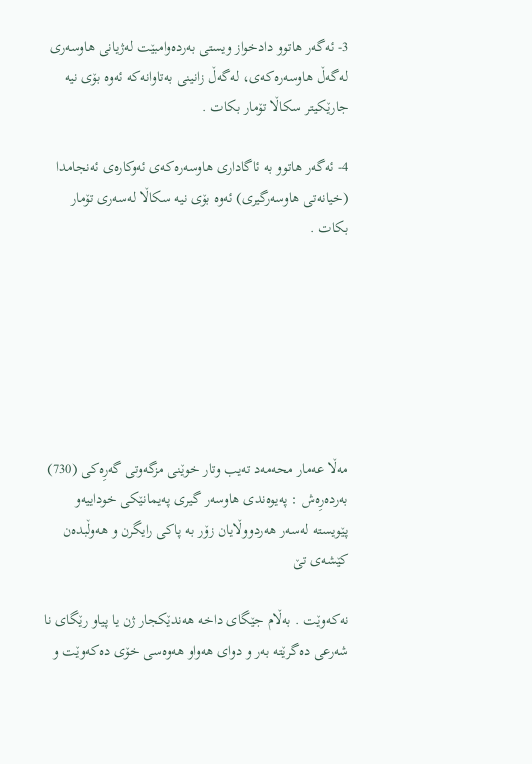3- ئه‌گه‌ر هاتوو دادخواز ویستى به‌رده‌وامبێت له‌ژیانى هاوسه‌رى له‌گه‌ڵ هاوسه‌ره‌كه‌ى، له‌گه‌ڵ زانینى به‌تاوانه‌كه‌ ئه‌وه‌ بۆى نیه‌ جارێكیتر سكاڵا تۆمار بكات .

4- ئه‌گه‌ر هاتوو به‌ ئاگادارى هاوسه‌ره‌كه‌ى ئه‌وكاره‌ى ئه‌نجامدا (خیانه‌تى هاوسه‌رگیرى) ئه‌وه‌ بۆى نیه‌ سكاڵا له‌سه‌رى تۆمار بكات .







مه‌ڵا عه‌مار محه‌مه‌د ته‌یب وتار خوێنى مزگه‌وتى گه‌رِه‌كى (730) به‌رده‌رِه‌ش : په‌یوه‌ندى هاوسه‌ر گیرى په‌یمانێكى خوداییه‌و پێویسته‌ له‌سه‌ر هه‌ردووڵایان زۆر به‌ پاكى رایگرن و هه‌وڵبده‌ن كێشه‌ى تێ

نه‌كه‌وێت . به‌ڵام جێگاى داخه‌ هه‌ندێكجار ژن یا پیاو رێگاى نا شه‌رعى ده‌گرێته‌ به‌ر و دواى هه‌واو هه‌وه‌سى خۆى ده‌كه‌وێت و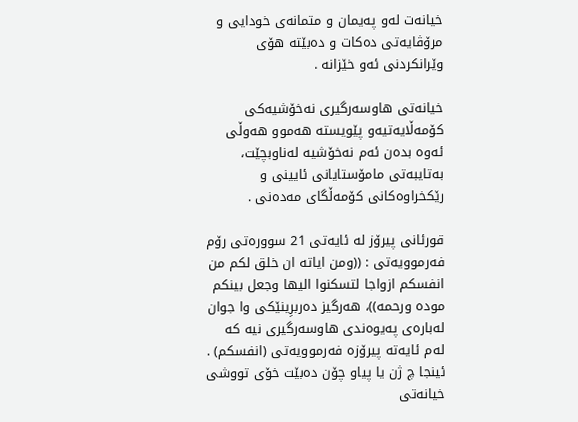خیانه‌ت له‌و په‌یمان و متمانه‌ى خودایى و مرۆڤایه‌تى ده‌كات و ده‌بێته‌ هۆى وێرانكردنى ئه‌و خێزانه‌ .

خیانه‌تى هاوسه‌رگیرى نه‌خۆشیه‌كى كۆمه‌ڵایه‌تیه‌و پێویسته‌ هه‌موو هه‌وڵى ئه‌وه‌ بده‌ن ئه‌م نه‌خۆشیه‌ له‌ناوبچێت، به‌تایبه‌تى مامۆستایانى ئایینى و رێكخراوه‌كانى كۆمه‌ڵگاى مه‌ده‌نى .

قورئانى پیرۆز له‌ ئایه‌تى 21 سووره‌تى رۆم فه‌رموویه‌تى : ((ومن ایاته‌ ان خلق لكم من انفسكم ازواجا لتسكنوا الیها وجعل بینكم موده‌ ورحمه‌))، هه‌رگیز ده‌ربرِینێكى وا جوان له‌باره‌ى په‌یوه‌ندى هاوسه‌رگیرى نیه‌ كه‌ له‌م ئایه‌ته‌ پیرۆزه‌ فه‌رموویه‌تى (انفسكم) . ئینجا چ ژن یا پیاو چۆن ده‌بێت خۆى تووشى خیانه‌تى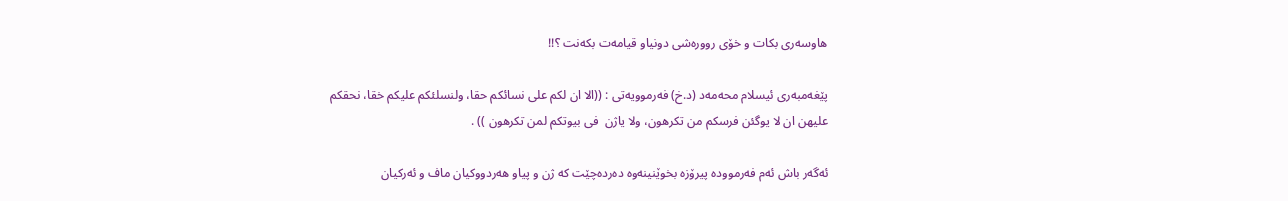هاوسه‌رى بكات و خۆى رووره‌شى دونیاو قیامه‌ت بكه‌نت ؟!!

پێغه‌مبه‌رى ئیسلام محه‌مه‌د (د.خ) فه‌رموویه‌تى : ((الا ان لكم على نسائكم حقا، ولنسلئكم علیكم خقا، نحقكم علیهن ان لا یوگئن فرسكم من تكرهون، ولا یاژن  فی بیوتكم لمن تكرهون )) .

ئه‌گه‌ر باش ئه‌م فه‌رمووده‌ پیرۆزه‌ بخوێنینه‌وه‌ ده‌رده‌چێت كه‌ ژن و پیاو هه‌ردووكیان ماف و ئه‌ركیان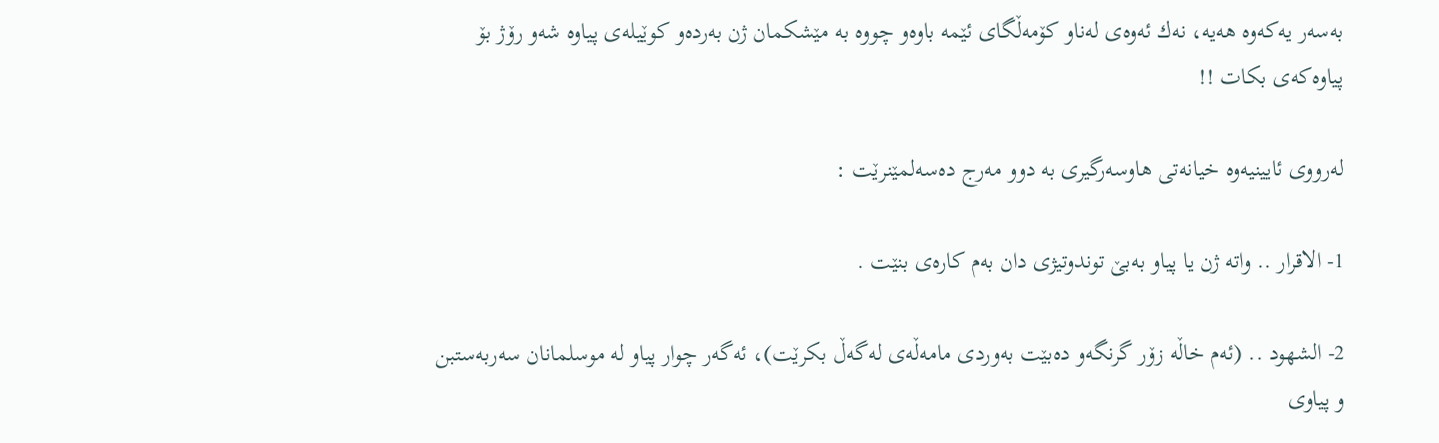به‌سه‌ر یه‌كه‌وه‌ هه‌یه‌، نه‌ك ئه‌وه‌ى له‌ناو كۆمه‌ڵگاى ئێمه‌ باوه‌و چووه‌ به‌ مێشكمان ژن به‌رده‌و كوێیله‌ى پیاوه‌ شه‌و رۆژ بۆ پیاوه‌كه‌ى بكات !!

له‌رووى ئایینیه‌وه‌ خیانه‌تى هاوسه‌رگیرى به‌ دوو مه‌رج ده‌سه‌لمێنرێت :

1- الاقرار .. واته‌ ژن یا پیاو به‌بێ توندوتیژى دان به‌م كاره‌ى بنێت .

2- الشهود .. (ئه‌م خاڵه‌ زۆر گرنگه‌و ده‌بێت به‌وردى مامه‌ڵه‌ى له‌گه‌ڵ بكرێت)، ئه‌گه‌ر چوار پیاو له‌ موسلمانان سه‌ربه‌ستبن و پیاوى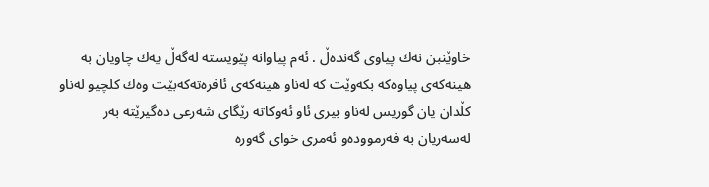خاوێنبن نه‌ك پیاوى گه‌نده‌ڵ . ئه‌م پیاوانه‌ پێویسته‌ له‌گه‌ڵ یه‌ك چاویان به‌ هینه‌كه‌ى پیاوه‌كه‌ بكه‌وێت كه‌ له‌ناو هینه‌كه‌ى ئافره‌ته‌كه‌بێت وه‌ك كلچیو له‌ناو كڵدان یان گوریس له‌ناو بیرى ئاو ئه‌وكاته‌ رێگاى شه‌رعى ده‌گیرێته‌ به‌ر له‌سه‌ریان به‌ فه‌رمووده‌و ئه‌مرى خواى گه‌وره‌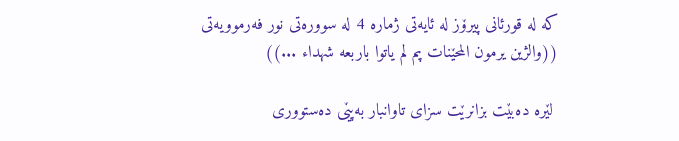كه‌ له‌ قورئانى پیرۆز له‌ ئایه‌تى ژماره‌ 4 له‌ سووره‌تى نور فه‌رموویه‌تى ((والژین یرمون المحێنات پم لم یاتوا باربعه‌ شهداء ...))

 لێره‌ ده‌بێت بزانرێت سزاى تاوانبار به‌پێى ده‌ستوورى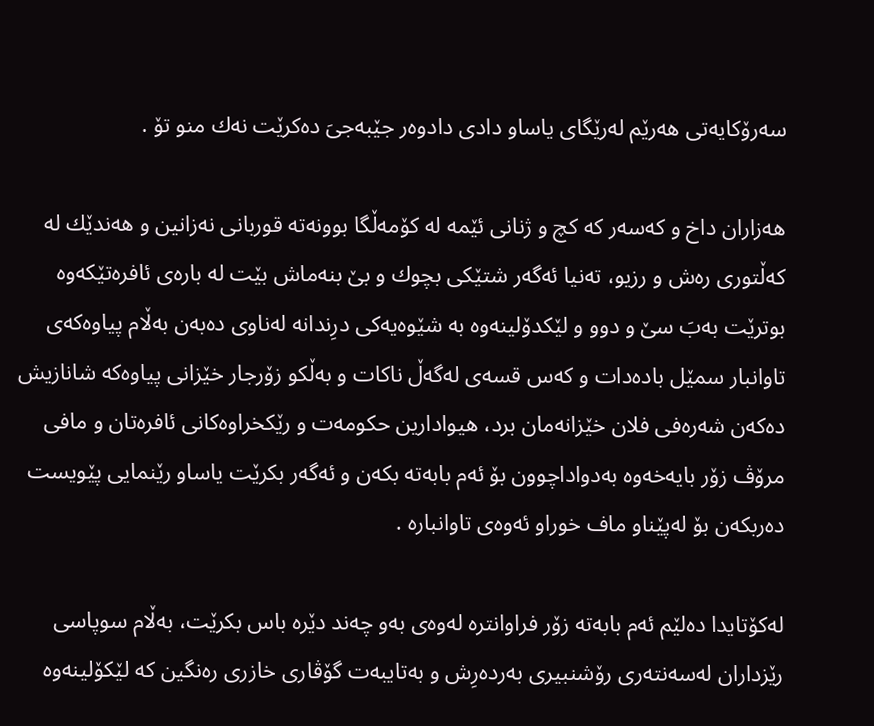سه‌رۆكایه‌تى هه‌رێم له‌رێگاى یاساو دادى دادوه‌ر جێبه‌جىَ ده‌كرێت نه‌ك منو تۆ .

هه‌زاران داخ و كه‌سه‌ر كه‌ كچ و ژنانى ئێمه‌ له‌ كۆمه‌ڵگا بوونه‌ته‌ قوربانى نه‌زانین و هه‌ندێك له‌ كه‌ڵتورى ره‌ش و رزیو، ته‌نیا ئه‌گه‌ر شتێكى بچوك و بێ بنه‌ماش بێت له‌ باره‌ى ئافره‌تێكه‌وه‌ بوترێت به‌بَ سێ و دوو و لێكدۆلینه‌وه‌ به‌ شێوه‌یه‌كى درِندانه‌ له‌ناوى ده‌به‌ن به‌ڵام پیاوه‌كه‌ى تاوانبار سمێل باده‌دات و كه‌س قسه‌ى له‌گه‌ڵ ناكات و به‌ڵكو زۆرجار خێزانى پیاوه‌كه‌ شانازیش ده‌كه‌ن شه‌ره‌فى فلان خێزانه‌مان برد، هیوادارین حكومه‌ت و رێكخراوه‌كانى ئافره‌تان و مافى مرۆڤ زۆر بایه‌خه‌وه‌ به‌دواداچوون بۆ ئه‌م بابه‌ته‌ بكه‌ن و ئه‌گه‌ر بكرێت یاساو رێنمایى پێویست ده‌ربكه‌ن بۆ له‌پێناو ماف خوراو ئه‌وه‌ى تاوانباره‌ .

له‌كۆتایدا ده‌لێم ئه‌م بابه‌ته‌ زۆر فراوانتره‌ له‌وه‌ى به‌و چه‌ند دێره‌ باس بكرێت، به‌ڵام سوپاسى رێزداران له‌سه‌نته‌رى رۆشنبیرى به‌رده‌رِش و به‌تایبه‌ت گۆڤارى خازرى ره‌نگین كه‌ لێكۆلینه‌وه‌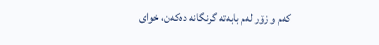كه‌م و زۆر له‌م بابه‌ته‌ گرنگانه‌ ده‌كه‌ن، خواى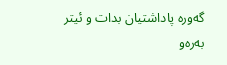گه‌وره‌ پاداشتیان بدات و ئیتر به‌ره‌و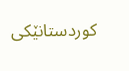كوردستانێكى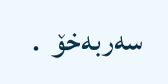سه‌ربه‌خۆ  .